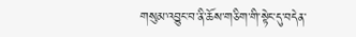གསུམ་འབྱུང་བ་ནི་ཆོས་གཅིག་གི་སྟེང་དུ་བདེན་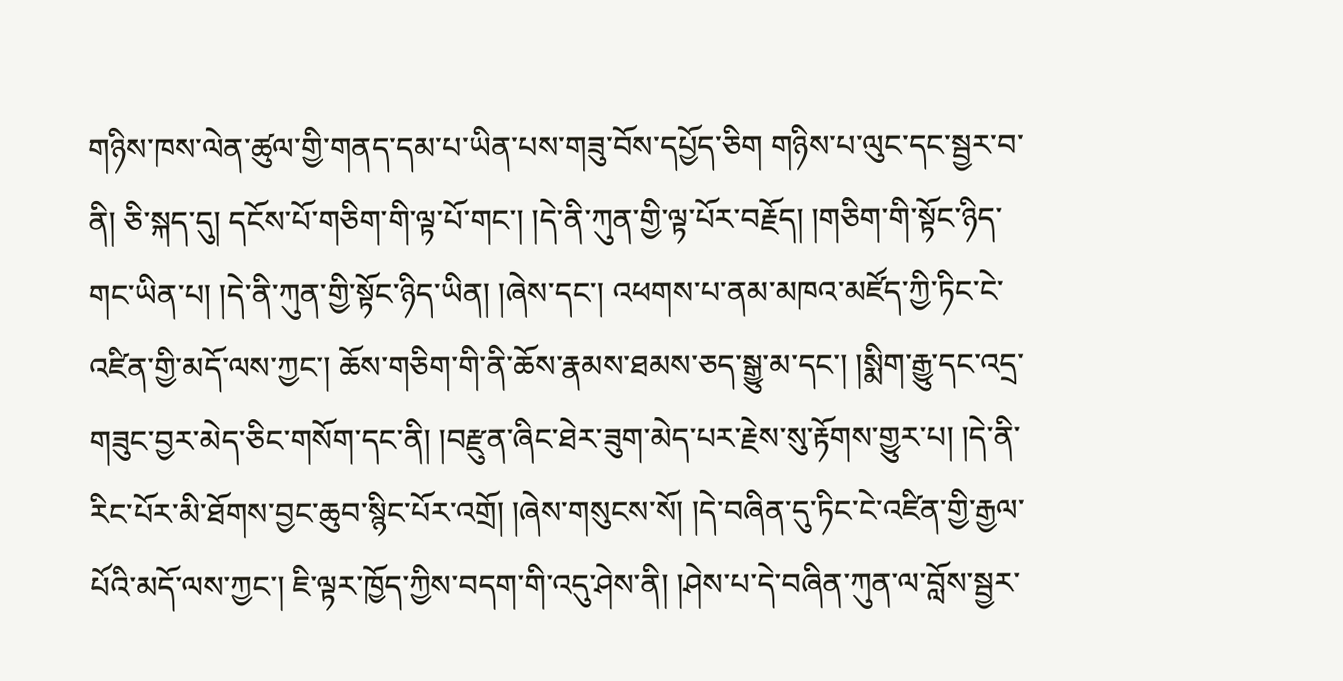གཉིས་ཁས་ལེན་ཚུལ་གྱི་གནད་དམ་པ་ཡིན་པས་གཟུ་བོས་དཔྱོད་ཅིག གཉིས་པ་ལུང་དང་སྦྱར་བ་ནི། ཅི་སྐད་དུ། དངོས་པོ་གཅིག་གི་ལྟ་པོ་གང་། །དེ་ནི་ཀུན་གྱི་ལྟ་པོར་བརྗོད། །གཅིག་གི་སྟོང་ཉིད་གང་ཡིན་པ། །དེ་ནི་ཀུན་གྱི་སྟོང་ཉིད་ཡིན། །ཞེས་དང་། འཕགས་པ་ནམ་མཁའ་མཛོད་ཀྱི་ཏིང་ངེ་འཛིན་གྱི་མདོ་ལས་ཀྱང་། ཆོས་གཅིག་གི་ནི་ཆོས་རྣམས་ཐམས་ཅད་སྒྱུ་མ་དང་། །སྨིག་རྒྱུ་དང་འདྲ་གཟུང་བྱར་མེད་ཅིང་གསོག་དང་ནི། །བརྫུན་ཞིང་ཐེར་ཟུག་མེད་པར་རྗེས་སུ་རྟོགས་གྱུར་པ། །དེ་ནི་རིང་པོར་མི་ཐོགས་བྱང་ཆུབ་སྙིང་པོར་འགྲོ། །ཞེས་གསུངས་སོ། །དེ་བཞིན་དུ་ཏིང་ངེ་འཛིན་གྱི་རྒྱལ་པོའི་མདོ་ལས་ཀྱང་། ཇི་ལྟར་ཁྱོད་ཀྱིས་བདག་གི་འདུ་ཤེས་ནི། །ཤེས་པ་དེ་བཞིན་ཀུན་ལ་བློས་སྦྱར་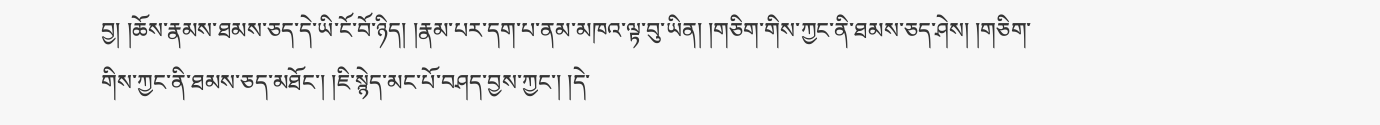བྱ། །ཆོས་རྣམས་ཐམས་ཅད་དེ་ཡི་ངོ་བོ་ཉིད། །རྣམ་པར་དག་པ་ནམ་མཁའ་ལྟ་བུ་ཡིན། །གཅིག་གིས་ཀྱང་ནི་ཐམས་ཅད་ཤེས། །གཅིག་གིས་ཀྱང་ནི་ཐམས་ཅད་མཐོང་། །ཇི་སྙེད་མང་པོ་བཤད་བྱས་ཀྱང་། །དེ་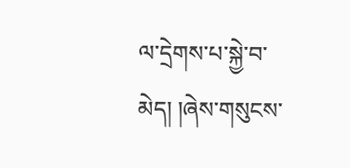ལ་དྲེགས་པ་སྐྱེ་བ་མེད། །ཞེས་གསུངས་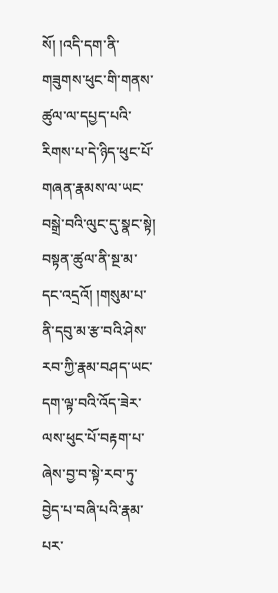སོ། །འདི་དག་ནི་གཟུགས་ཕུང་གི་གནས་ཚུལ་ལ་དཔྱད་པའི་རིགས་པ་དེ་ཉིད་ཕུང་པོ་གཞན་རྣམས་ལ་ཡང་བསྒྲེ་བའི་ལུང་དུ་སྣང་སྟེ། བསྟན་ཚུལ་ནི་སྔ་མ་དང་འདྲའོ། །གསུམ་པ་ནི་དབུ་མ་རྩ་བའི་ཤེས་རབ་ཀྱི་རྣམ་བཤད་ཡང་དག་ལྟ་བའི་འོད་ཟེར་ལས་ཕུང་པོ་བརྟག་པ་ཞེས་བྱ་བ་སྟེ་རབ་ཏུ་བྱེད་པ་བཞི་པའི་རྣམ་པར་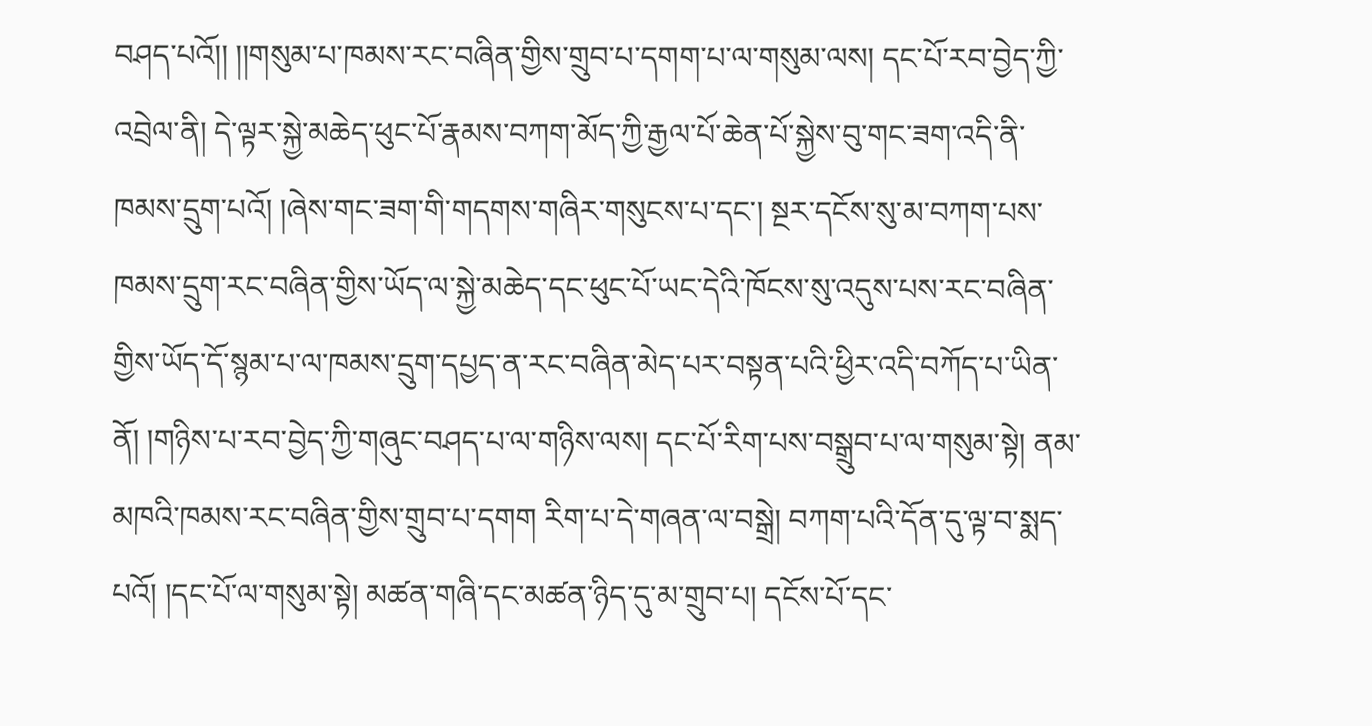བཤད་པའོ།། །།གསུམ་པ་ཁམས་རང་བཞིན་གྱིས་གྲུབ་པ་དགག་པ་ལ་གསུམ་ལས། དང་པོ་རབ་བྱེད་ཀྱི་འབྲེལ་ནི། དེ་ལྟར་སྐྱེ་མཆེད་ཕུང་པོ་རྣམས་བཀག་མོད་ཀྱི་རྒྱལ་པོ་ཆེན་པོ་སྐྱེས་བུ་གང་ཟག་འདི་ནི་ཁམས་དྲུག་པའོ། །ཞེས་གང་ཟག་གི་གདགས་གཞིར་གསུངས་པ་དང་། སྔར་དངོས་སུ་མ་བཀག་པས་ཁམས་དྲུག་རང་བཞིན་གྱིས་ཡོད་ལ་སྐྱེ་མཆེད་དང་ཕུང་པོ་ཡང་དེའི་ཁོངས་སུ་འདུས་པས་རང་བཞིན་གྱིས་ཡོད་དོ་སྙམ་པ་ལ་ཁམས་དྲུག་དཔྱད་ན་རང་བཞིན་མེད་པར་བསྟན་པའི་ཕྱིར་འདི་བཀོད་པ་ཡིན་ནོ། །གཉིས་པ་རབ་བྱེད་ཀྱི་གཞུང་བཤད་པ་ལ་གཉིས་ལས། དང་པོ་རིག་པས་བསྒྲུབ་པ་ལ་གསུམ་སྟེ། ནམ་མཁའི་ཁམས་རང་བཞིན་གྱིས་གྲུབ་པ་དགག རིག་པ་དེ་གཞན་ལ་བསྒྲེ། བཀག་པའི་དོན་དུ་ལྟ་བ་སྨད་པའོ། །དང་པོ་ལ་གསུམ་སྟེ། མཚན་གཞི་དང་མཚན་ཉིད་དུ་མ་གྲུབ་པ། དངོས་པོ་དང་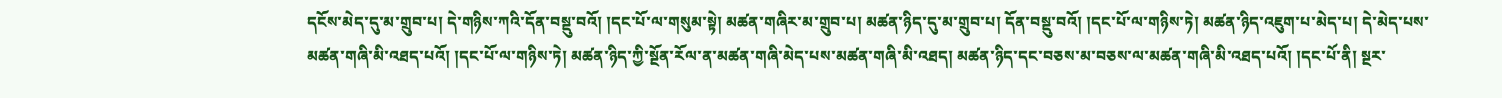དངོས་མེད་དུ་མ་གྲུབ་པ། དེ་གཉིས་ཀའི་དོན་བསྡུ་བའོ། །དང་པོ་ལ་གསུམ་སྟེ། མཚན་གཞིར་མ་གྲུབ་པ། མཚན་ཉིད་དུ་མ་གྲུབ་པ། དོན་བསྡུ་བའོ། །དང་པོ་ལ་གཉིས་ཏེ། མཚན་ཉིད་འཇུག་པ་མེད་པ། དེ་མེད་པས་མཚན་གཞི་མི་འཐད་པའོ། །དང་པོ་ལ་གཉིས་ཏེ། མཚན་ཉིད་ཀྱི་སྔོན་རོལ་ན་མཚན་གཞི་མེད་པས་མཚན་གཞི་མི་འཐད། མཚན་ཉིད་དང་བཅས་མ་བཅས་ལ་མཚན་གཞི་མི་འཐད་པའོ། །དང་པོ་ནི། སྔར་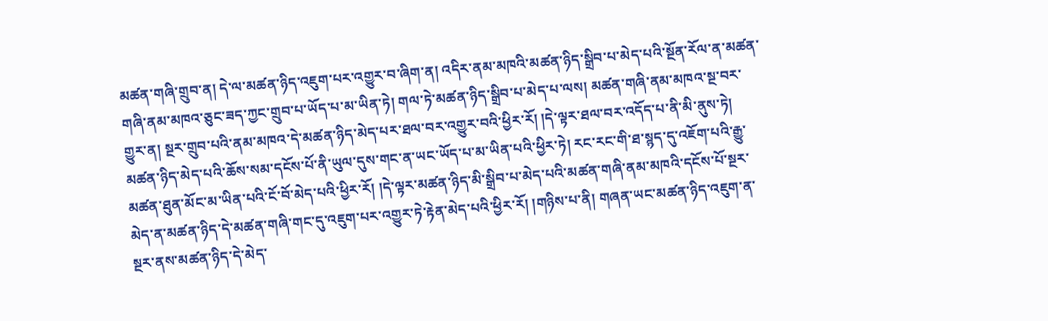མཚན་གཞི་གྲུབ་ན། དེ་ལ་མཚན་ཉིད་འཇུག་པར་འགྱུར་བ་ཞིག་ན། འདིར་ནམ་མཁའི་མཚན་ཉིད་སྒྲིབ་པ་མེད་པའི་སྔོན་རོལ་ན་མཚན་གཞི་ནམ་མཁའ་ཅུང་ཟད་ཀྱང་གྲུབ་པ་ཡོད་པ་མ་ཡིན་ཏེ། གལ་ཏེ་མཚན་ཉིད་སྒྲིབ་པ་མེད་པ་ལས། མཚན་གཞི་ནམ་མཁའ་སྔ་བར་གྱུར་ན། སྔར་གྲུབ་པའི་ནམ་མཁའ་དེ་མཚན་ཉིད་མེད་པར་ཐལ་བར་འགྱུར་བའི་ཕྱིར་རོ། །དེ་ལྟར་ཐལ་བར་འདོད་པ་ནི་མི་ནུས་ཏེ། མཚན་ཉིད་མེད་པའི་ཆོས་སམ་དངོས་པོ་ནི་ཡུལ་དུས་གང་ན་ཡང་ཡོད་པ་མ་ཡིན་པའི་ཕྱིར་ཏེ། རང་རང་གི་ཐ་སྙད་དུ་འཇོག་པའི་རྒྱུ་མཚན་ཐུན་མོང་མ་ཡིན་པའི་ངོ་བོ་མེད་པའི་ཕྱིར་རོ། །དེ་ལྟར་མཚན་ཉིད་མི་སྒྲིབ་པ་མེད་པའི་མཚན་གཞི་ནམ་མཁའི་དངོས་པོ་སྔར་མེད་ན་མཚན་ཉིད་དེ་མཚན་གཞི་གང་དུ་འཇུག་པར་འགྱུར་ཏེ་རྟེན་མེད་པའི་ཕྱིར་རོ། །གཉིས་པ་ནི། གཞན་ཡང་མཚན་ཉིད་འཇུག་ན་སྔར་ནས་མཚན་ཉིད་དེ་མེད་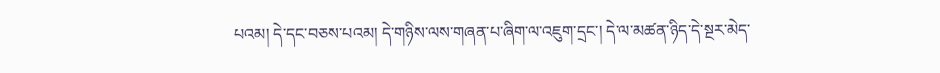པའམ། དེ་དང་བཅས་པའམ། དེ་གཉིས་ལས་གཞན་པ་ཞིག་ལ་འཇུག་དྲང་། དེ་ལ་མཚན་ཉིད་དེ་སྔར་མེད་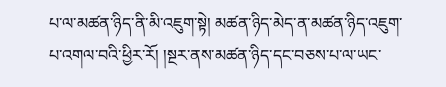པ་ལ་མཚན་ཉིད་ནི་མི་འཇུག་སྟེ། མཚན་ཉིད་མེད་ན་མཚན་ཉིད་འཇུག་པ་འགལ་བའི་ཕྱིར་རོ། །སྔར་ནས་མཚན་ཉིད་དང་བཅས་པ་ལ་ཡང་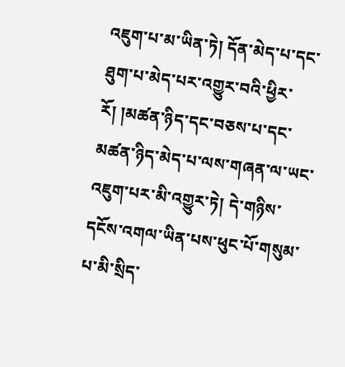འཇུག་པ་མ་ཡིན་ཏེ། དོན་མེད་པ་དང་ཐུག་པ་མེད་པར་འགྱུར་བའི་ཕྱིར་རོ། །མཚན་ཉིད་དང་བཅས་པ་དང་མཚན་ཉིད་མེད་པ་ལས་གཞན་ལ་ཡང་འཇུག་པར་མི་འགྱུར་ཏེ། དེ་གཉིས་དངོས་འགལ་ཡིན་པས་ཕུང་པོ་གསུམ་པ་མི་སྲིད་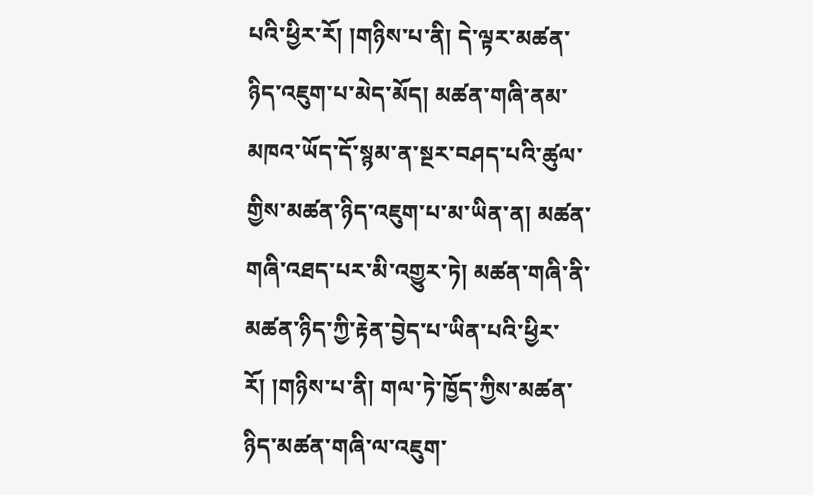པའི་ཕྱིར་རོ། །གཉིས་པ་ནི། དེ་ལྟར་མཚན་ཉིད་འཇུག་པ་མེད་མོད། མཚན་གཞི་ནམ་མཁའ་ཡོད་དོ་སྙམ་ན་སྔར་བཤད་པའི་ཚུལ་གྱིས་མཚན་ཉིད་འཇུག་པ་མ་ཡིན་ན། མཚན་གཞི་འཐད་པར་མི་འགྱུར་ཏེ། མཚན་གཞི་ནི་མཚན་ཉིད་ཀྱི་རྟེན་བྱེད་པ་ཡིན་པའི་ཕྱིར་རོ། །གཉིས་པ་ནི། གལ་ཏེ་ཁྱོད་ཀྱིས་མཚན་ཉིད་མཚན་གཞི་ལ་འཇུག་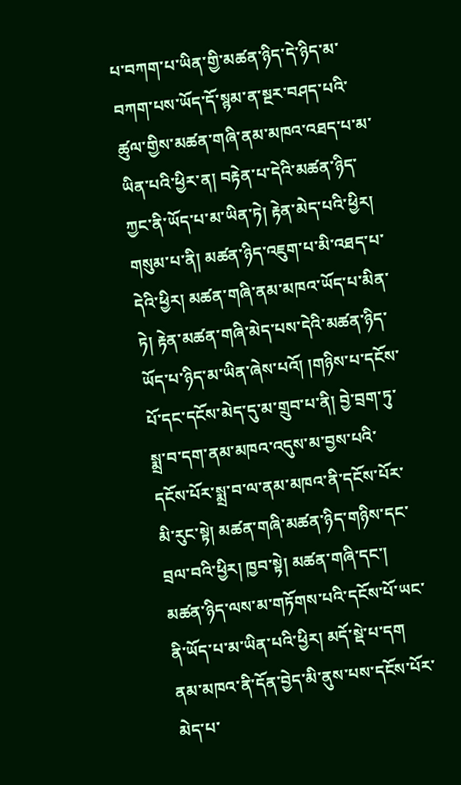པ་བཀག་པ་ཡིན་གྱི་མཚན་ཉིད་དེ་ཉིད་མ་བཀག་པས་ཡོད་དོ་སྙམ་ན་སྔར་བཤད་པའི་ཚུལ་གྱིས་མཚན་གཞི་ནམ་མཁའ་འཐད་པ་མ་ཡིན་པའི་ཕྱིར་ན། བརྟེན་པ་དེའི་མཚན་ཉིད་ཀྱང་ནི་ཡོད་པ་མ་ཡིན་ཏེ། རྟེན་མེད་པའི་ཕྱིར། གསུམ་པ་ནི། མཚན་ཉིད་འཇུག་པ་མི་འཐད་པ་དེའི་ཕྱིར། མཚན་གཞི་ནམ་མཁའ་ཡོད་པ་མིན་ཏེ། རྟེན་མཚན་གཞི་མེད་པས་དེའི་མཚན་ཉིད་ཡོད་པ་ཉིད་མ་ཡིན་ཞེས་པའོ། །གཉིས་པ་དངོས་པོ་དང་དངོས་མེད་དུ་མ་གྲུབ་པ་ནི། བྱེ་བྲག་ཏུ་སྨྲ་བ་དག་ནམ་མཁའ་འདུས་མ་བྱས་པའི་དངོས་པོར་སྨྲ་བ་ལ་ནམ་མཁའ་ནི་དངོས་པོར་མི་རུང་སྟེ། མཚན་གཞི་མཚན་ཉིད་གཉིས་དང་བྲལ་བའི་ཕྱིར། ཁྱབ་སྟེ། མཚན་གཞི་དང་། མཚན་ཉིད་ལས་མ་གཏོགས་པའི་དངོས་པོ་ཡང་ནི་ཡོད་པ་མ་ཡིན་པའི་ཕྱིར། མདོ་སྡེ་པ་དག ནམ་མཁའ་ནི་དོན་བྱེད་མི་ནུས་པས་དངོས་པོར་མེད་པ་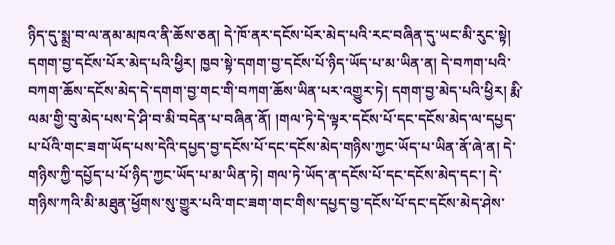ཉིད་དུ་སྨྲ་བ་ལ་ནམ་མཁའ་ནི་ཆོས་ཅན། དེ་ཁོ་ནར་དངོས་པོར་མེད་པའི་རང་བཞིན་དུ་ཡང་མི་རུང་སྟེ། དགག་བྱ་དངོས་པོར་མེད་པའི་ཕྱིར། ཁྱབ་སྟེ་དགག་བྱ་དངོས་པོ་ཉིད་ཡོད་པ་མ་ཡིན་ན། དེ་བཀག་པའི་བཀག་ཆོས་དངོས་མེད་དེ་དགག་བྱ་གང་གི་བཀག་ཆོས་ཡིན་པར་འགྱུར་ཏེ། དགག་བྱ་མེད་པའི་ཕྱིར། རྨི་ལམ་གྱི་བུ་མེད་པས་དེ་ཤི་བ་མི་བདེན་པ་བཞིན་ནོ། །གལ་ཏེ་དེ་ལྟར་དངོས་པོ་དང་དངོས་མེད་ལ་དཔྱད་པ་པོའི་གང་ཟག་ཡོད་པས་དེའི་དཔྱད་བྱ་དངོས་པོ་དང་དངོས་མེད་གཉིས་ཀྱང་ཡོད་པ་ཡིན་ནོ་ཞེ་ན། དེ་གཉིས་ཀྱི་དཔྱོད་པ་པོ་ཉིད་ཀྱང་ཡོད་པ་མ་ཡིན་ཏེ། གལ་ཏེ་ཡོད་ན་དངོས་པོ་དང་དངོས་མེད་དང་། དེ་གཉིས་ཀའི་མི་མཐུན་ཕྱོགས་སུ་གྱུར་པའི་གང་ཟག་གང་གིས་དཔྱད་བྱ་དངོས་པོ་དང་དངོས་མེད་ཤེས་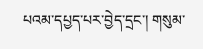པའམ་དཔྱད་པར་བྱེད་དྲང་། གསུམ་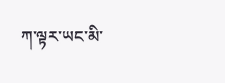ཀ་ལྟར་ཡང་མི་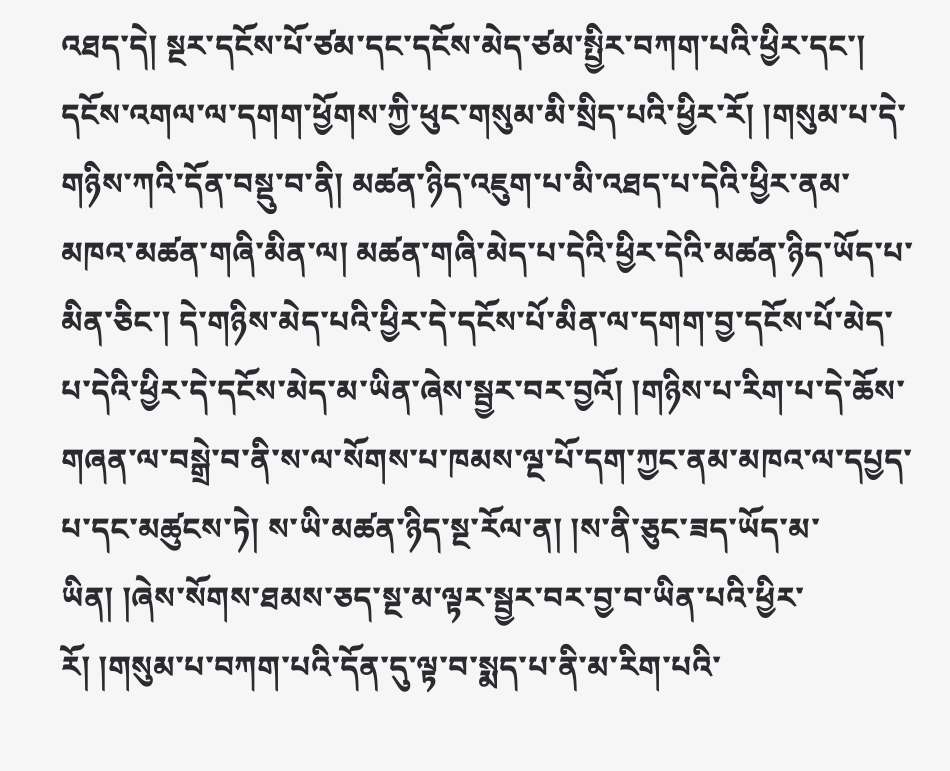འཐད་དེ། སྔར་དངོས་པོ་ཙམ་དང་དངོས་མེད་ཙམ་སྤྱིར་བཀག་པའི་ཕྱིར་དང་། དངོས་འགལ་ལ་དགག་ཕྱོགས་ཀྱི་ཕུང་གསུམ་མི་སྲིད་པའི་ཕྱིར་རོ། །གསུམ་པ་དེ་གཉིས་ཀའི་དོན་བསྡུ་བ་ནི། མཚན་ཉིད་འཇུག་པ་མི་འཐད་པ་དེའི་ཕྱིར་ནམ་མཁའ་མཚན་གཞི་མིན་ལ། མཚན་གཞི་མེད་པ་དེའི་ཕྱིར་དེའི་མཚན་ཉིད་ཡོད་པ་མིན་ཅིང་། དེ་གཉིས་མེད་པའི་ཕྱིར་དེ་དངོས་པོ་མིན་ལ་དགག་བྱ་དངོས་པོ་མེད་པ་དེའི་ཕྱིར་དེ་དངོས་མེད་མ་ཡིན་ཞེས་སྦྱར་བར་བྱའོ། །གཉིས་པ་རིག་པ་དེ་ཆོས་གཞན་ལ་བསྒྲེ་བ་ནི་ས་ལ་སོགས་པ་ཁམས་ལྔ་པོ་དག་ཀྱང་ནམ་མཁའ་ལ་དཔྱད་པ་དང་མཚུངས་ཏེ། ས་ཡི་མཚན་ཉིད་སྔ་རོལ་ན། །ས་ནི་ཅུང་ཟད་ཡོད་མ་ཡིན། །ཞེས་སོགས་ཐམས་ཅད་སྔ་མ་ལྟར་སྦྱར་བར་བྱ་བ་ཡིན་པའི་ཕྱིར་རོ། །གསུམ་པ་བཀག་པའི་དོན་དུ་ལྟ་བ་སྨད་པ་ནི་མ་རིག་པའི་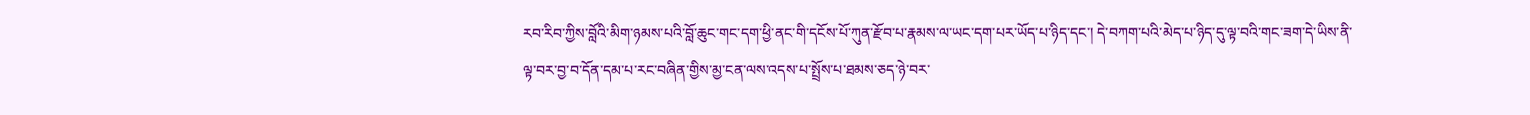རབ་རིབ་ཀྱིས་བློའི་མིག་ཉམས་པའི་བློ་ཆུང་གང་དག་ཕྱི་ནང་གི་དངོས་པོ་ཀུན་རྫོབ་པ་རྣམས་ལ་ཡང་དག་པར་ཡོད་པ་ཉིད་དང་། དེ་བཀག་པའི་མེད་པ་ཉིད་དུ་ལྟ་བའི་གང་ཟག་དེ་ཡིས་ནི་ལྟ་བར་བྱ་བ་དོན་དམ་པ་རང་བཞིན་གྱིས་མྱ་ངན་ལས་འདས་པ་སྤྲོས་པ་ཐམས་ཅད་ཉེ་བར་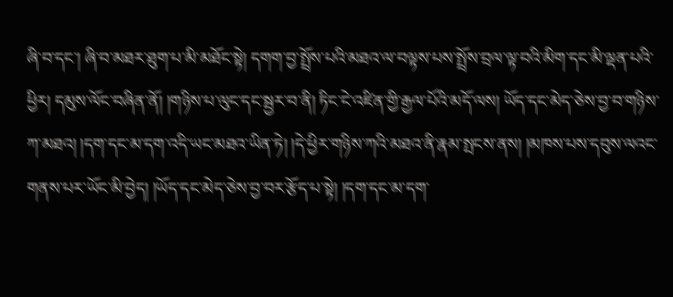ཞི་བ་དང་། ཞི་བ་མཐར་ཐུག་པ་མི་མཐོང་སྟེ། དགག་བྱ་སྤྲོས་པའི་མཐའ་ལ་བལྟས་པས་སྤྲོས་བྲལ་ལྟ་བའི་མིག་དང་མི་ལྡན་པའི་ཕྱིར། དམུས་ལོང་བཞིན་ནོ། །གཉིས་པ་ལུང་དང་སྦྱར་བ་ནི། ཏིང་ངེ་འཛིན་གྱི་རྒྱལ་པོའི་མདོ་ལས། ཡོད་དང་མེད་ཅེས་བྱ་བ་གཉིས་ཀ་མཐའ། །དག་དང་མ་དག་འདི་ཡང་མཐའ་ཡིན་ཏེ། །དེ་ཕྱིར་གཉིས་ཀའི་མཐའ་ནི་རྣམ་སྤངས་ནས། །མཁས་པས་དབུས་ལའང་གནས་པར་ཡོང་མི་བྱེད། །ཡོད་དང་མེད་ཅེས་བྱ་བར་རྩོད་པ་སྟེ། །དག་དང་མ་དག་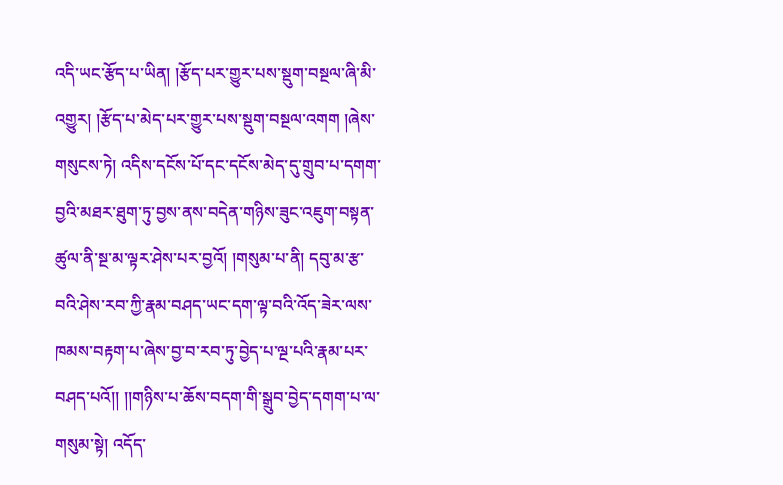འདི་ཡང་རྩོད་པ་ཡིན། །རྩོད་པར་གྱུར་པས་སྡུག་བསྔལ་ཞི་མི་འགྱུར། །རྩོད་པ་མེད་པར་གྱུར་པས་སྡུག་བསྔལ་འགག །ཞེས་གསུངས་ཏེ། འདིས་དངོས་པོ་དང་དངོས་མེད་དུ་གྲུབ་པ་དགག་བྱའི་མཐར་ཐུག་ཏུ་བྱས་ནས་བདེན་གཉིས་ཟུང་འཇུག་བསྟན་ཚུལ་ནི་སྔ་མ་ལྟར་ཤེས་པར་བྱའོ། །གསུམ་པ་ནི། དབུ་མ་རྩ་བའི་ཤེས་རབ་ཀྱི་རྣམ་བཤད་ཡང་དག་ལྟ་བའི་འོད་ཟེར་ལས་ཁམས་བརྟག་པ་ཞེས་བྱ་བ་རབ་ཏུ་བྱེད་པ་ལྔ་པའི་རྣམ་པར་བཤད་པའོ།། །།གཉིས་པ་ཆོས་བདག་གི་སྒྲུབ་བྱེད་དགག་པ་ལ་གསུམ་སྟེ། འདོད་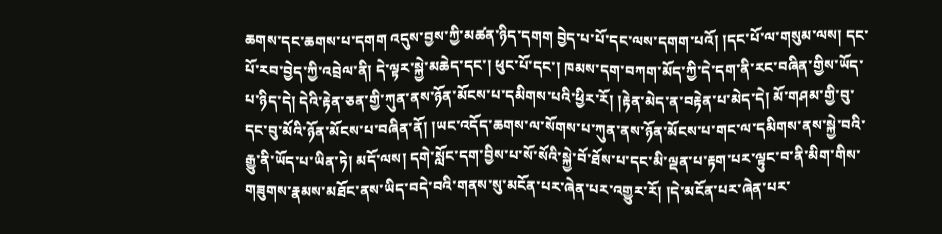ཆགས་དང་ཆགས་པ་དགག འདུས་བྱས་ཀྱི་མཚན་ཉིད་དགག བྱེད་པ་པོ་དང་ལས་དགག་པའོ། །དང་པོ་ལ་གསུམ་ལས། དང་པོ་རབ་བྱེད་ཀྱི་འབྲེལ་ནི། དེ་ལྟར་སྐྱེ་མཆེད་དང་། ཕུང་པོ་དང་། ཁམས་དག་བཀག་མོད་ཀྱི་དེ་དག་ནི་རང་བཞིན་གྱིས་ཡོད་པ་ཉིད་དེ། དེའི་རྟེན་ཅན་གྱི་ཀུན་ནས་ཉོན་མོངས་པ་དམིགས་པའི་ཕྱིར་རོ། །རྟེན་མེད་ན་བརྟེན་པ་མེད་དེ། མོ་གཤམ་གྱི་བུ་དང་བུ་མོའི་ཉོན་མོངས་པ་བཞིན་ནོ། །ཡང་འདོད་ཆགས་ལ་སོགས་པ་ཀུན་ནས་ཉོན་མོངས་པ་གང་ལ་དམིགས་ནས་སྐྱེ་བའི་རྒྱུ་ནི་ཡོད་པ་ཡིན་ཏེ། མདོ་ལས། དགེ་སློང་དག་བྱིས་པ་སོ་སོའི་སྐྱེ་བོ་ཐོས་པ་དང་མི་ལྡན་པ་རྟག་པར་ལྟུང་བ་ནི་མིག་གིས་གཟུགས་རྣམས་མཐོང་ནས་ཡིད་བདེ་བའི་གནས་སུ་མངོན་པར་ཞེན་པར་འགྱུར་རོ། །དེ་མངོན་པར་ཞེན་པར་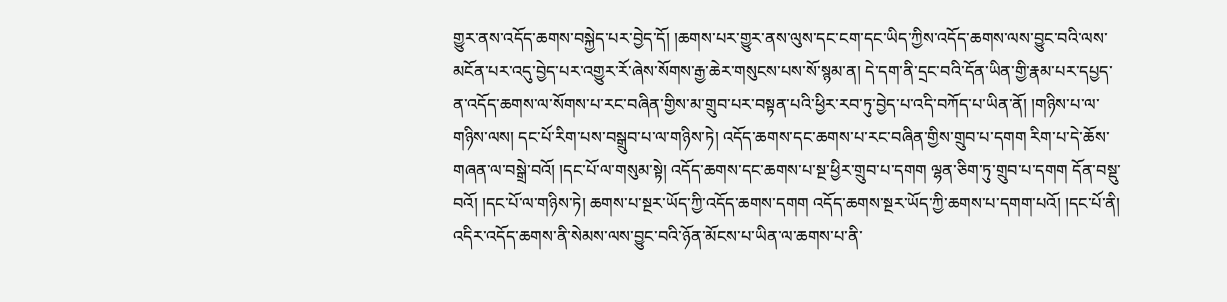གྱུར་ནས་འདོད་ཆགས་བསྐྱེད་པར་བྱེད་དོ། །ཆགས་པར་གྱུར་ནས་ལུས་དང་ངག་དང་ཡིད་ཀྱིས་འདོད་ཆགས་ལས་བྱུང་བའི་ལས་མངོན་པར་འདུ་བྱེད་པར་འགྱུར་རོ་ཞེས་སོགས་རྒྱ་ཆེར་གསུངས་པས་སོ་སྙམ་ན། དེ་དག་ནི་དྲང་བའི་དོན་ཡིན་གྱི་རྣམ་པར་དཔྱད་ན་འདོད་ཆགས་ལ་སོགས་པ་རང་བཞིན་གྱིས་མ་གྲུབ་པར་བསྟན་པའི་ཕྱིར་རབ་ཏུ་བྱེད་པ་འདི་བཀོད་པ་ཡིན་ནོ། །གཉིས་པ་ལ་གཉིས་ལས། དང་པོ་རིག་པས་བསྒྲུབ་པ་ལ་གཉིས་ཏེ། འདོད་ཆགས་དང་ཆགས་པ་རང་བཞིན་གྱིས་གྲུབ་པ་དགག རིག་པ་དེ་ཆོས་གཞན་ལ་བསྒྲེ་བའོ། །དང་པོ་ལ་གསུམ་སྟེ། འདོད་ཆགས་དང་ཆགས་པ་སྔ་ཕྱིར་གྲུབ་པ་དགག ལྷན་ཅིག་ཏུ་གྲུབ་པ་དགག དོན་བསྡུ་བའོ། །དང་པོ་ལ་གཉིས་ཏེ། ཆགས་པ་སྔར་ཡོད་ཀྱི་འདོད་ཆགས་དགག འདོད་ཆགས་སྔར་ཡོད་ཀྱི་ཆགས་པ་དགག་པའོ། །དང་པོ་ནི། འདིར་འདོད་ཆགས་ནི་སེམས་ལས་བྱུང་བའི་ཉོན་མོངས་པ་ཡིན་ལ་ཆགས་པ་ནི་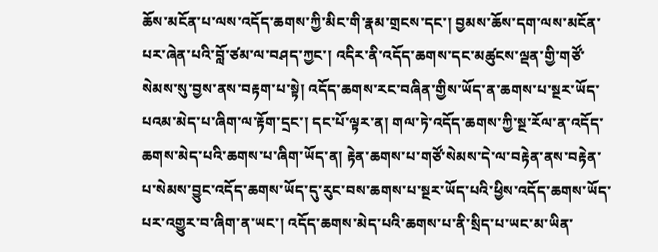ཆོས་མངོན་པ་ལས་འདོད་ཆགས་ཀྱི་མིང་གི་རྣམ་གྲངས་དང་། བྱམས་ཆོས་དག་ལས་མངོན་པར་ཞེན་པའི་བློ་ཙམ་ལ་བཤད་ཀྱང་། འདིར་ནི་འདོད་ཆགས་དང་མཚུངས་ལྡན་གྱི་གཙོ་སེམས་སུ་བྱས་ནས་བརྟག་པ་སྟེ། འདོད་ཆགས་རང་བཞིན་གྱིས་ཡོད་ན་ཆགས་པ་སྔར་ཡོད་པའམ་མེད་པ་ཞིག་ལ་རྟོག་དྲང་། དང་པོ་ལྟར་ན། གལ་ཏེ་འདོད་ཆགས་ཀྱི་སྔ་རོལ་ན་འདོད་ཆགས་མེད་པའི་ཆགས་པ་ཞིག་ཡོད་ན། རྟེན་ཆགས་པ་གཙོ་སེམས་དེ་ལ་བརྟེན་ནས་བརྟེན་པ་སེམས་བྱུང་འདོད་ཆགས་ཡོད་དུ་རུང་བས་ཆགས་པ་སྔར་ཡོད་པའི་ཕྱིས་འདོད་ཆགས་ཡོད་པར་འགྱུར་བ་ཞིག་ན་ཡང་། འདོད་ཆགས་མེད་པའི་ཆགས་པ་ནི་སྲིད་པ་ཡང་མ་ཡིན་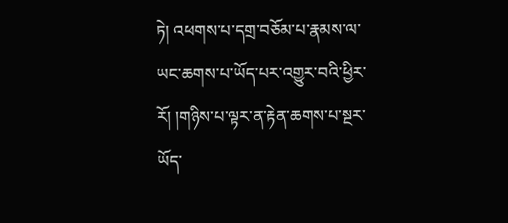ཏེ། འཕགས་པ་དགྲ་བཅོམ་པ་རྣམས་ལ་ཡང་ཆགས་པ་ཡོད་པར་འགྱུར་བའི་ཕྱིར་རོ། །གཉིས་པ་ལྟར་ན་རྟེན་ཆགས་པ་སྔར་ཡོད་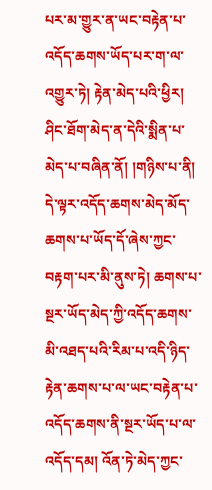པར་མ་གྱུར་ན་ཡང་བརྟེན་པ་འདོད་ཆགས་ཡོད་པར་ག་ལ་འགྱུར་ཏེ། རྟེན་མེད་པའི་ཕྱིར། ཤིང་ཐོག་མེད་ན་དེའི་སྨིན་པ་མེད་པ་བཞིན་ནོ། །གཉིས་པ་ནི། དེ་ལྟར་འདོད་ཆགས་མེད་མོད་ཆགས་པ་ཡོད་དོ་ཞེས་ཀྱང་བརྟག་པར་མི་ནུས་ཏེ། ཆགས་པ་སྔར་ཡོད་མེད་ཀྱི་འདོད་ཆགས་མི་འཐད་པའི་རིམ་པ་འདི་ཉིད་རྟེན་ཆགས་པ་ལ་ཡང་བརྟེན་པ་འདོད་ཆགས་ནི་སྔར་ཡོད་པ་ལ་འདོད་དམ། འོན་ཏེ་མེད་ཀྱང་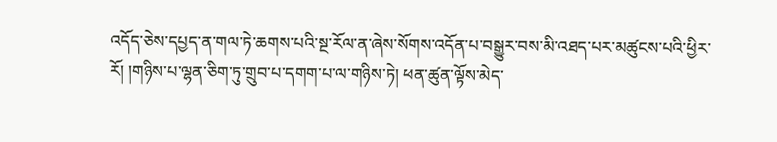འདོད་ཅེས་དཔྱད་ན་གལ་ཏེ་ཆགས་པའི་སྔ་རོལ་ན་ཞེས་སོགས་འདོན་པ་བསྒྱུར་བས་མི་འཐད་པར་མཚུངས་པའི་ཕྱིར་རོ། །གཉིས་པ་ལྷན་ཅིག་ཏུ་གྲུབ་པ་དགག་པ་ལ་གཉིས་ཏེ། ཕན་ཚུན་ལྟོས་མེད་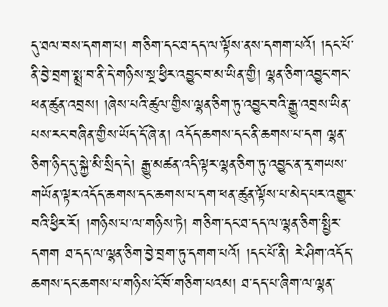དུ་ཐལ་བས་དགག་པ། གཅིག་དང་ཐ་དད་ལ་ལྟོས་ནས་དགག་པའོ། །དང་པོ་ནི་བྱེ་བྲག་སྨྲ་བ་ནི་དེ་གཉིས་སྔ་ཕྱིར་འབྱུང་བ་མ་ཡིན་གྱི། ལྷན་ཅིག་འབྱུང་གང་ཕན་ཚུན་འབྲས། །ཞེས་པའི་ཚུལ་གྱིས་ལྷན་ཅིག་ཏུ་འབྱུང་བའི་རྒྱུ་འབྲས་ཡིན་པས་རང་བཞིན་གྱིས་ཡོད་དོ་ཞེ་ན། འདོད་ཆགས་དང་ནི་ཆགས་པ་དག ལྷན་ཅིག་ཉིད་དུ་སྐྱེ་མི་སྲིད་དེ། རྒྱུ་མཚན་འདི་ལྟར་ལྷན་ཅིག་ཏུ་འབྱུང་ན་རྭ་གཡས་གཡོན་ལྟར་འདོད་ཆགས་དང་ཆགས་པ་དག་ཕན་ཚུན་ལྟོས་པ་མེད་པར་འགྱུར་བའི་ཕྱིར་རོ། །གཉིས་པ་ལ་གཉིས་ཏེ། གཅིག་དང་ཐ་དད་ལ་ལྷན་ཅིག་སྤྱིར་དགག ཐ་དད་ལ་ལྷན་ཅིག་བྱེ་བྲག་ཏུ་དགག་པའོ། །དང་པོ་ནི། རེ་ཤིག་འདོད་ཆགས་དང་ཆགས་པ་གཉིས་ངོ་བོ་གཅིག་པའམ། ཐ་དད་པ་ཞིག་ལ་ལྷན་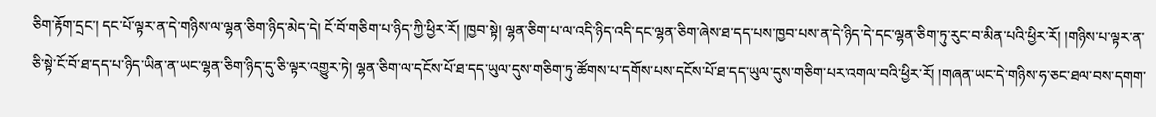ཅིག་རྟོག་དྲང་། དང་པོ་ལྟར་ན་དེ་གཉིས་ལ་ལྷན་ཅིག་ཉིད་མེད་དེ། ངོ་བོ་གཅིག་པ་ཉིད་ཀྱི་ཕྱིར་རོ། །ཁྱབ་སྟེ། ལྷན་ཅིག་པ་ལ་འདི་ཉིད་འདི་དང་ལྷན་ཅིག་ཞེས་ཐ་དད་པས་ཁྱབ་པས་ན་དེ་ཉིད་དེ་དང་ལྷན་ཅིག་ཏུ་རུང་བ་མིན་པའི་ཕྱིར་རོ། །གཉིས་པ་ལྟར་ན་ཅི་སྟེ་ངོ་བོ་ཐ་དད་པ་ཉིད་ཡིན་ན་ཡང་ལྷན་ཅིག་ཉིད་དུ་ཅི་ལྟར་འགྱུར་ཏེ། ལྷན་ཅིག་ལ་དངོས་པོ་ཐ་དད་ཡུལ་དུས་གཅིག་ཏུ་ཚོགས་པ་དགོས་པས་དངོས་པོ་ཐ་དད་ཡུལ་དུས་གཅིག་པར་འགལ་བའི་ཕྱིར་རོ། །གཞན་ཡང་དེ་གཉིས་ཧ་ཅང་ཐལ་བས་དགག་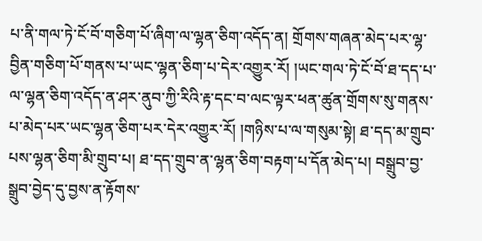པ་ནི་གལ་ཏེ་ངོ་བོ་གཅིག་པོ་ཞིག་ལ་ལྷན་ཅིག་འདོད་ན། གྲོགས་གཞན་མེད་པར་ལྷ་བྱིན་གཅིག་པོ་གནས་པ་ཡང་ལྷན་ཅིག་པ་དེར་འགྱུར་རོ། །ཡང་གལ་ཏེ་ངོ་བོ་ཐ་དད་པ་ལ་ལྷན་ཅིག་འདོད་ན་ཤར་ནུབ་ཀྱི་རིའི་རྟ་དང་བ་ལང་ལྟར་ཕན་ཚུན་གྲོགས་སུ་གནས་པ་མེད་པར་ཡང་ལྷན་ཅིག་པར་དེར་འགྱུར་རོ། །གཉིས་པ་ལ་གསུམ་སྟེ། ཐ་དད་མ་གྲུབ་པས་ལྷན་ཅིག་མི་གྲུབ་པ། ཐ་དད་གྲུབ་ན་ལྷན་ཅིག་བརྟག་པ་དོན་མེད་པ། བསྒྲུབ་བྱ་སྒྲུབ་བྱེད་དུ་བྱས་ན་རྟོགས་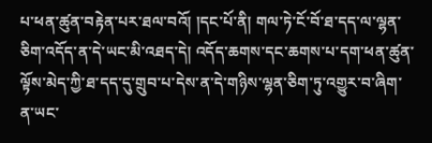པ་ཕན་ཚུན་བརྟེན་པར་ཐལ་བའོ། །དང་པོ་ནི། གལ་ཏེ་ངོ་བོ་ཐ་དད་ལ་ལྷན་ཅིག་འདོད་ན་དེ་ཡང་མི་འཐད་དེ། འདོད་ཆགས་དང་ཆགས་པ་དག་ཕན་ཚུན་ལྟོས་མེད་ཀྱི་ཐ་དད་དུ་གྲུབ་པ་དེས་ན་དེ་གཉིས་ལྷན་ཅིག་ཏུ་འགྱུར་བ་ཞིག་ན་ཡང་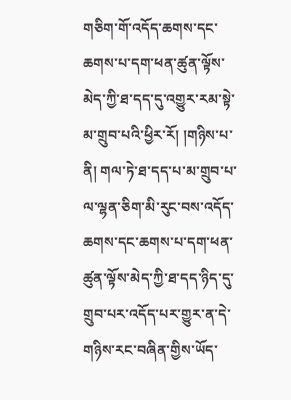གཅིག་གོ་འདོད་ཆགས་དང་ཆགས་པ་དག་ཕན་ཚུན་ལྟོས་མེད་ཀྱི་ཐ་དད་དུ་འགྱུར་རམ་སྟེ་མ་གྲུབ་པའི་ཕྱིར་རོ། །གཉིས་པ་ནི། གལ་ཏེ་ཐ་དད་པ་མ་གྲུབ་པ་ལ་ལྷན་ཅིག་མི་རུང་བས་འདོད་ཆགས་དང་ཆགས་པ་དག་ཕན་ཚུན་ལྟོས་མེད་ཀྱི་ཐ་དད་ཉིད་དུ་གྲུབ་པར་འདོད་པར་གྱུར་ན་དེ་གཉིས་རང་བཞིན་གྱིས་ཡོད་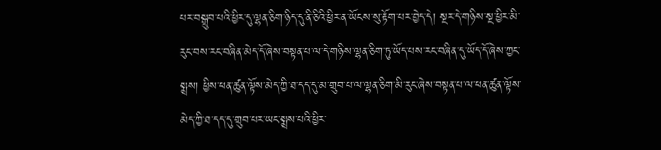པར་བསྒྲུབ་པའི་ཕྱིར་དུ་ལྷན་ཅིག་ཉིད་དུ་ནི་ཅིའི་ཕྱིར་ན་ཡོངས་སུ་རྟོག་པར་བྱེད་དེ། སྔར་དེ་གཉིས་སྔ་ཕྱིར་མི་རུང་བས་རང་བཞིན་མེད་དོ་ཞེས་བསྟན་པ་ལ་དེ་གཉིས་ལྷན་ཅིག་ཏུ་ཡོད་པས་རང་བཞིན་དུ་ཡོད་དོ་ཞེས་ཀྱང་སྨྲས། ཕྱིས་ཕན་ཚུན་ལྟོས་མེད་ཀྱི་ཐ་དད་དུ་མ་གྲུབ་པ་ལ་ལྷན་ཅིག་མི་རུང་ཞེས་བསྟན་པ་ལ་ཕན་ཚུན་ལྟོས་མེད་ཀྱི་ཐ་དད་དུ་གྲུབ་པར་ཡང་སྨྲས་པའི་ཕྱིར་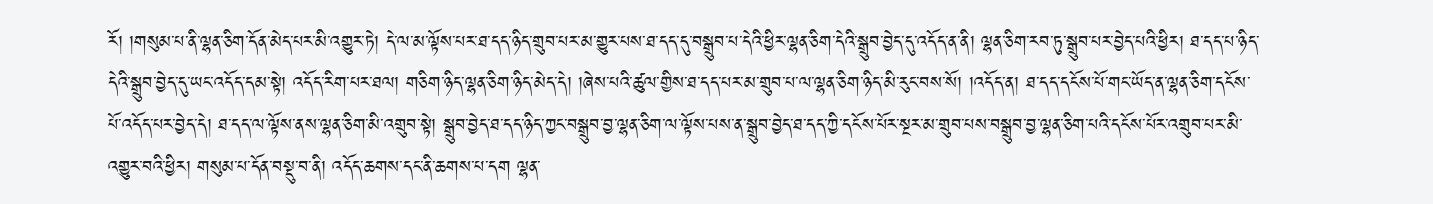རོ། །གསུམ་པ་ནི་ལྷན་ཅིག་དོན་མེད་པར་མི་འགྱུར་ཏེ། དེ་ལ་མ་ལྟོས་པར་ཐ་དད་ཉིད་གྲུབ་པར་མ་གྱུར་པས་ཐ་དད་དུ་བསྒྲུབ་པ་དེའི་ཕྱིར་ལྷན་ཅིག་དེའི་སྒྲུབ་བྱེད་དུ་འདོད་ན་ནི། ལྷན་ཅིག་རབ་ཏུ་སྒྲུབ་པར་བྱེད་པའི་ཕྱིར། ཐ་དད་པ་ཉིད་དེའི་སྒྲུབ་བྱེད་དུ་ཡང་འདོད་དམ་སྟེ། འདོད་རིག་པར་ཐལ། གཅིག་ཉིད་ལྷན་ཅིག་ཉིད་མེད་དེ། །ཞེས་པའི་ཚུལ་གྱིས་ཐ་དད་པར་མ་གྲུབ་པ་ལ་ལྷན་ཅིག་ཉིད་མི་རུང་བས་སོ། །འདོད་ན། ཐ་དད་དངོས་པོ་གང་ཡོད་ན་ལྷན་ཅིག་དངོས་པོ་འདོད་པར་བྱེད་དེ། ཐ་དད་ལ་ལྟོས་ནས་ལྷན་ཅིག་མི་འགྲུབ་སྟེ། སྒྲུབ་བྱེད་ཐ་དད་ཉིད་ཀྱང་བསྒྲུབ་བྱ་ལྷན་ཅིག་ལ་ལྟོས་པས་ན་སྒྲུབ་བྱེད་ཐ་དད་ཀྱི་དངོས་པོར་སྔར་མ་གྲུབ་པས་བསྒྲུབ་བྱ་ལྷན་ཅིག་པའི་དངོས་པོར་འགྲུབ་པར་མི་འགྱུར་བའི་ཕྱིར། གསུམ་པ་དོན་བསྡུ་བ་ནི། འདོད་ཆགས་དང་ནི་ཆགས་པ་དག ལྷན་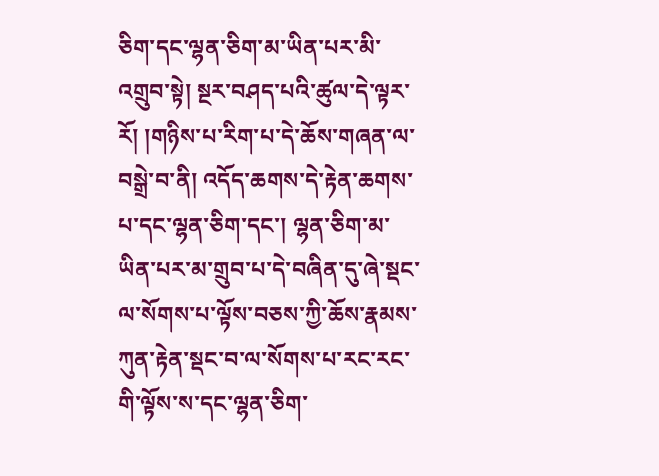ཅིག་དང་ལྷན་ཅིག་མ་ཡིན་པར་མི་འགྲུབ་སྟེ། སྔར་བཤད་པའི་ཚུལ་དེ་ལྟར་རོ། །གཉིས་པ་རིག་པ་དེ་ཆོས་གཞན་ལ་བསྒྲེ་བ་ནི། འདོད་ཆགས་དེ་རྟེན་ཆགས་པ་དང་ལྷན་ཅིག་དང་། ལྷན་ཅིག་མ་ཡིན་པར་མ་གྲུབ་པ་དེ་བཞིན་དུ་ཞེ་སྡང་ལ་སོགས་པ་ལྟོས་བཅས་ཀྱི་ཆོས་རྣམས་ཀུན་རྟེན་སྡང་བ་ལ་སོགས་པ་རང་རང་གི་ལྟོས་ས་དང་ལྷན་ཅིག་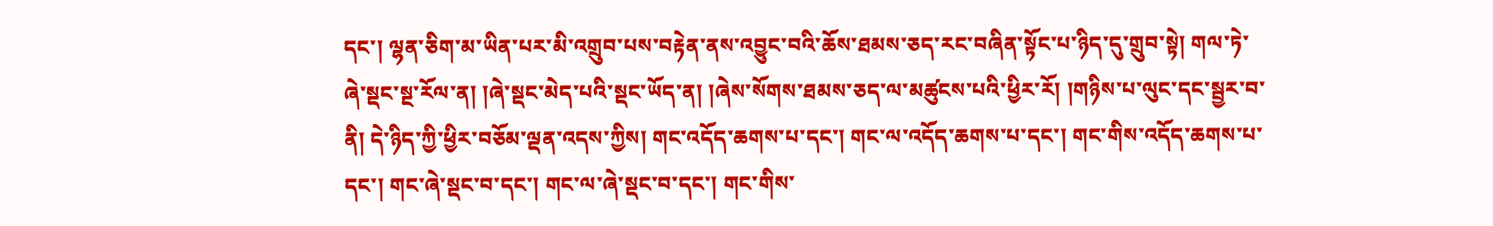དང་། ལྷན་ཅིག་མ་ཡིན་པར་མི་འགྲུབ་པས་བརྟེན་ནས་འབྱུང་བའི་ཆོས་ཐམས་ཅད་རང་བཞིན་སྟོང་པ་ཉིད་དུ་གྲུབ་སྟེ། གལ་ཏེ་ཞེ་སྡང་སྔ་རོལ་ན། །ཞེ་སྡང་མེད་པའི་སྡང་ཡོད་ན། །ཞེས་སོགས་ཐམས་ཅད་ལ་མཚུངས་པའི་ཕྱིར་རོ། །གཉིས་པ་ལུང་དང་སྦྱར་བ་ནི། དེ་ཉིད་ཀྱི་ཕྱིར་བཅོམ་ལྡན་འདས་ཀྱིས། གང་འདོད་ཆགས་པ་དང་། གང་ལ་འདོད་ཆགས་པ་དང་། གང་གིས་འདོད་ཆགས་པ་དང་། གང་ཞེ་སྡང་བ་དང་། གང་ལ་ཞེ་སྡང་བ་དང་། གང་གིས་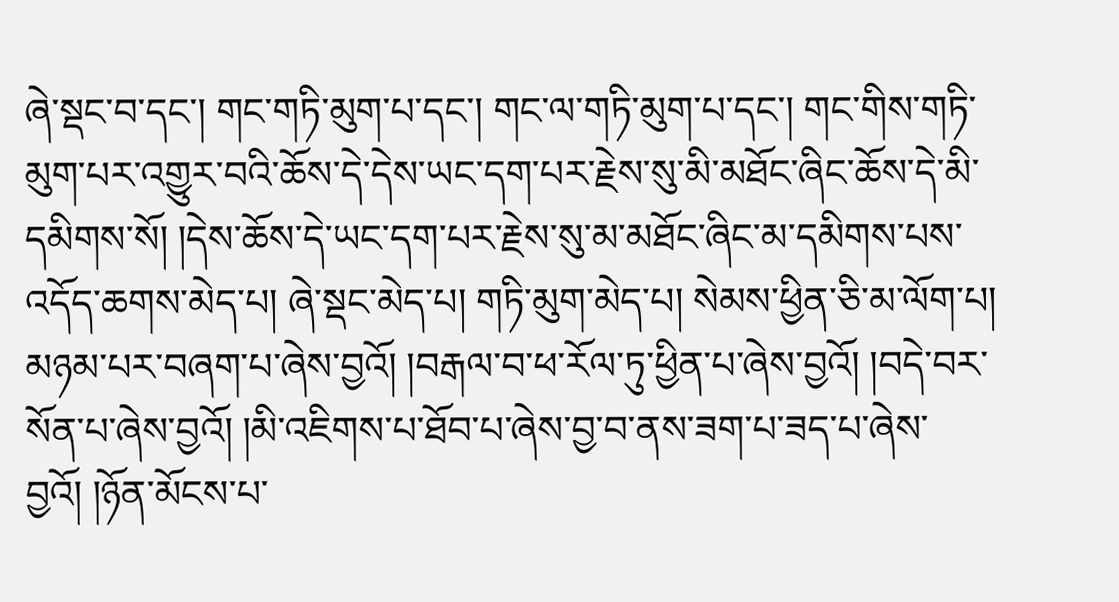ཞེ་སྡང་བ་དང་། གང་གཏི་མུག་པ་དང་། གང་ལ་གཏི་མུག་པ་དང་། གང་གིས་གཏི་མུག་པར་འགྱུར་བའི་ཆོས་དེ་དེས་ཡང་དག་པར་རྗེས་སུ་མི་མཐོང་ཞིང་ཆོས་དེ་མི་དམིགས་སོ། །དེས་ཆོས་དེ་ཡང་དག་པར་རྗེས་སུ་མ་མཐོང་ཞིང་མ་དམིགས་པས་འདོད་ཆགས་མེད་པ། ཞེ་སྡང་མེད་པ། གཏི་མུག་མེད་པ། སེམས་ཕྱིན་ཅི་མ་ལོག་པ། མཉམ་པར་བཞག་པ་ཞེས་བྱའོ། །བརྒལ་བ་ཕ་རོལ་ཏུ་ཕྱིན་པ་ཞེས་བྱའོ། །བདེ་བར་སོན་པ་ཞེས་བྱའོ། །མི་འཇིགས་པ་ཐོབ་པ་ཞེས་བྱ་བ་ནས་ཟག་པ་ཟད་པ་ཞེས་བྱའོ། །ཉོན་མོངས་པ་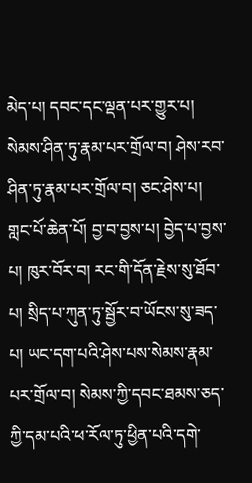མེད་པ། དབང་དང་ལྡན་པར་གྱུར་པ། སེམས་ཤིན་ཏུ་རྣམ་པར་གྲོལ་བ། ཤེས་རབ་ཤིན་ཏུ་རྣམ་པར་གྲོལ་བ། ཅང་ཤེས་པ། གླང་པོ་ཆེན་པོ། བྱ་བ་བྱས་པ། བྱེད་པ་བྱས་པ། ཁུར་བོར་བ། རང་གི་དོན་རྗེས་སུ་ཐོབ་པ། སྲིད་པ་ཀུན་ཏུ་སྦྱོར་བ་ཡོངས་སུ་ཟད་པ། ཡང་དག་པའི་ཤེས་པས་སེམས་རྣམ་པར་གྲོལ་བ། སེམས་ཀྱི་དབང་ཐམས་ཅད་ཀྱི་དམ་པའི་ཕ་རོལ་ཏུ་ཕྱིན་པའི་དགེ་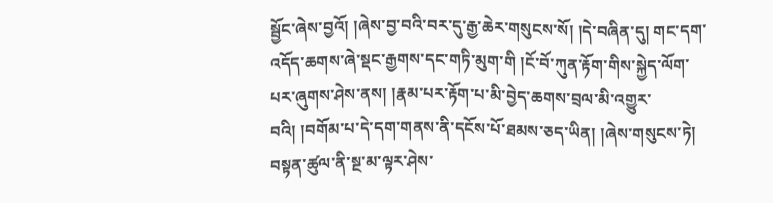སྦྱོང་ཞེས་བྱའོ། །ཞེས་བྱ་བའི་བར་དུ་རྒྱ་ཆེར་གསུངས་སོ། །དེ་བཞིན་དུ། གང་དག་འདོད་ཆགས་ཞེ་སྡང་རྒྱགས་དང་གཏི་མུག་གི །ངོ་བོ་ཀུན་རྟོག་གིས་སྐྱེད་ལོག་པར་ཞུགས་ཤེས་ནས། །རྣམ་པར་རྟོག་པ་མི་བྱེད་ཆགས་བྲལ་མི་འགྱུར་བའི། །བགོམ་པ་དེ་དག་གནས་ནི་དངོས་པོ་ཐམས་ཅད་ཡིན། །ཞེས་གསུངས་ཏེ། བསྟན་ཚུལ་ནི་སྔ་མ་ལྟར་ཤེས་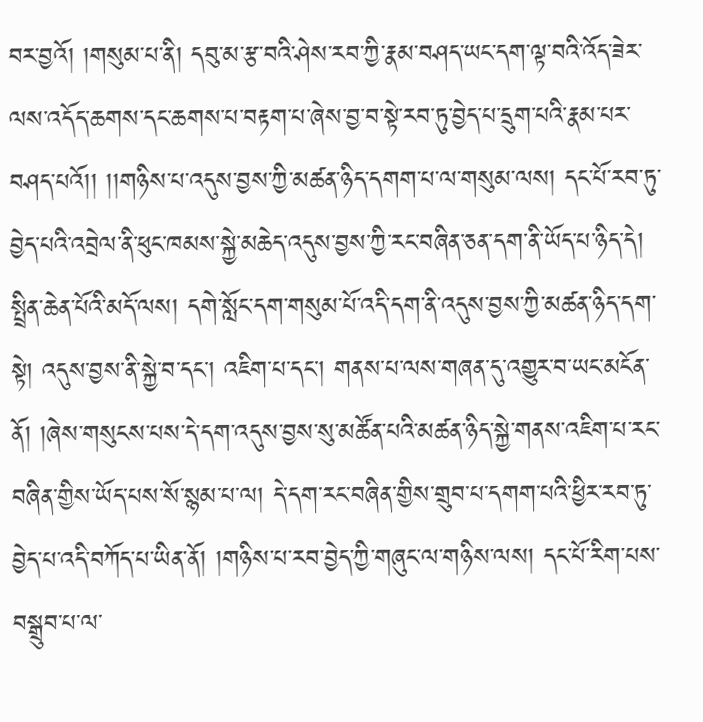བར་བྱའོ། །གསུམ་པ་ནི། དབུ་མ་རྩ་བའི་ཤེས་རབ་ཀྱི་རྣམ་བཤད་ཡང་དག་ལྟ་བའི་འོད་ཟེར་ལས་འདོད་ཆགས་དང་ཆགས་པ་བརྟག་པ་ཞེས་བྱ་བ་སྟེ་རབ་ཏུ་བྱེད་པ་དྲུག་པའི་རྣམ་པར་བཤད་པའོ།། །།གཉིས་པ་འདུས་བྱས་ཀྱི་མཚན་ཉིད་དགག་པ་ལ་གསུམ་ལས། དང་པོ་རབ་ཏུ་བྱེད་པའི་འབྲེལ་ནི་ཕུང་ཁམས་སྐྱེ་མཆེད་འདུས་བྱས་ཀྱི་རང་བཞིན་ཅན་དག་ནི་ཡོད་པ་ཉིད་དེ། སྤྲིན་ཆེན་པོའི་མདོ་ལས། དགེ་སློང་དག་གསུམ་པོ་འདི་དག་ནི་འདུས་བྱས་ཀྱི་མཚན་ཉིད་དག་སྟེ། འདུས་བྱས་ནི་སྐྱེ་བ་དང་། འཇིག་པ་དང་། གནས་པ་ལས་གཞན་དུ་འགྱུར་བ་ཡང་མངོན་ནོ། །ཞེས་གསུངས་པས་དེ་དག་འདུས་བྱས་སུ་མཚོན་པའི་མཚན་ཉིད་སྐྱེ་གནས་འཇིག་པ་རང་བཞིན་གྱིས་ཡོད་པས་སོ་སྙམ་པ་ལ། དེ་དག་རང་བཞིན་གྱིས་གྲུབ་པ་དགག་པའི་ཕྱིར་རབ་ཏུ་བྱེད་པ་འདི་བཀོད་པ་ཡིན་ནོ། །གཉིས་པ་རབ་བྱེད་ཀྱི་གཞུང་ལ་གཉིས་ལས། དང་པོ་རིག་པས་བསྒྲུབ་པ་ལ་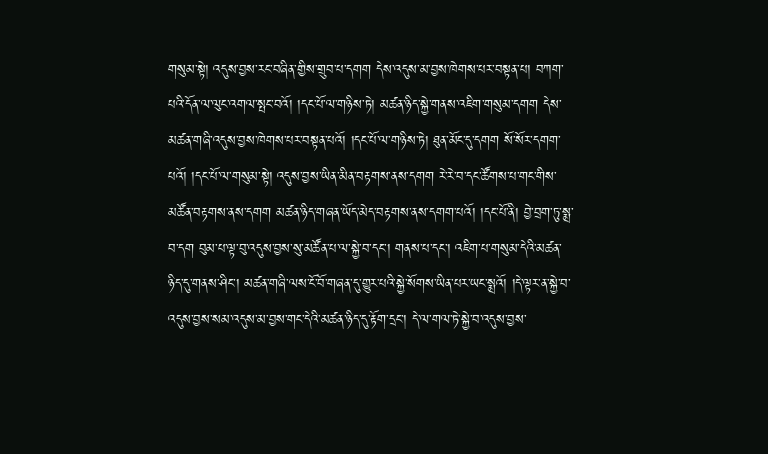གསུམ་སྟེ། འདུས་བྱས་རང་བཞིན་གྱིས་གྲུབ་པ་དགག དེས་འདུས་མ་བྱས་ཁེགས་པར་བསྟན་པ། བཀག་པའི་དོན་ལ་ལུང་འགལ་སྤང་བའོ། །དང་པོ་ལ་གཉིས་ཏེ། མཚན་ཉིད་སྐྱེ་གནས་འཇིག་གསུམ་དགག དེས་མཚན་གཞི་འདུས་བྱས་ཁེགས་པར་བསྟན་པའོ། །དང་པོ་ལ་གཉིས་ཏེ། ཐུན་མོང་དུ་དགག སོ་སོར་དགག་པའོ། །དང་པོ་ལ་གསུམ་སྟེ། འདུས་བྱས་ཡིན་མིན་བརྟགས་ནས་དགག རེ་རེ་བ་དང་ཚོགས་པ་གང་གིས་མཚོན་བརྟགས་ནས་དགག མཚན་ཉིད་གཞན་ཡོད་མེད་བརྟགས་ནས་དགག་པའོ། །དང་པོ་ནི། བྱེ་བྲག་ཏུ་སྨྲ་བ་དག བུམ་པ་ལྟ་བུ་འདུས་བྱས་སུ་མཚོན་པ་ལ་སྐྱེ་བ་དང་། གནས་པ་དང་། འཇིག་པ་གསུམ་དེའི་མཚན་ཉིད་དུ་གནས་ཤིང་། མཚན་གཞི་ལས་ངོ་བོ་གཞན་དུ་གྱུར་པའི་སྐྱེ་སོགས་ཡིན་པར་ཡང་སྨྲའོ། །དེ་ལྟར་ན་སྐྱེ་བ་འདུས་བྱས་སམ་འདུས་མ་བྱས་གང་དེའི་མཚན་ཉིད་དུ་རྟོག་དྲང་། དེ་ལ་གལ་ཏེ་སྐྱེ་བ་འདུས་བྱས་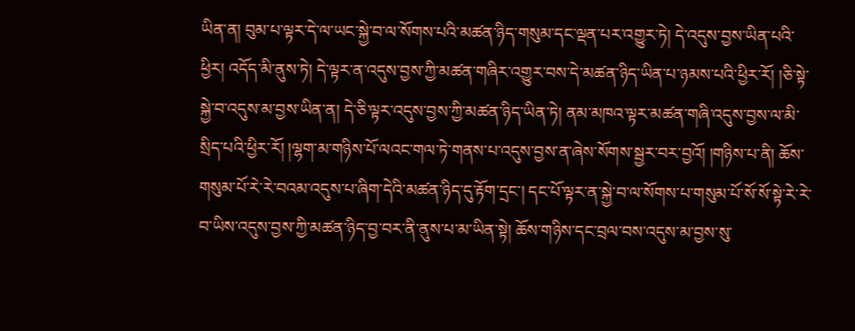ཡིན་ན། བུམ་པ་ལྟར་དེ་ལ་ཡང་སྐྱེ་བ་ལ་སོགས་པའི་མཚན་ཉིད་གསུམ་དང་ལྡན་པར་འགྱུར་ཏེ། དེ་འདུས་བྱས་ཡིན་པའི་ཕྱིར། འདོད་མི་ནུས་ཏེ། དེ་ལྟར་ན་འདུས་བྱས་ཀྱི་མཚན་གཞིར་འགྱུར་བས་དེ་མཚན་ཉིད་ཡིན་པ་ཉམས་པའི་ཕྱིར་རོ། །ཅི་སྟེ་སྐྱེ་བ་འདུས་མ་བྱས་ཡིན་ན། དེ་ཅི་ལྟར་འདུས་བྱས་ཀྱི་མཚན་ཉིད་ཡིན་ཏེ། ནམ་མཁའ་ལྟར་མཚན་གཞི་འདུས་བྱས་ལ་མི་སྲིད་པའི་ཕྱིར་རོ། །ལྷག་མ་གཉིས་པོ་ལའང་གལ་ཏེ་གནས་པ་འདུས་བྱས་ན་ཞེས་སོགས་སྦྱར་བར་བྱའོ། །གཉིས་པ་ནི། ཆོས་གསུམ་པོ་རེ་རེ་བའམ་འདུས་པ་ཞིག་དེའི་མཚན་ཉིད་དུ་རྟོག་དྲང་། དང་པོ་ལྟར་ན་སྐྱེ་བ་ལ་སོགས་པ་གསུམ་པོ་སོ་སོ་སྟེ་རེ་རེ་བ་ཡིས་འདུས་བྱས་ཀྱི་མཚན་ཉིད་བྱ་བར་ནི་ནུས་པ་མ་ཡིན་སྟེ། ཆོས་གཉིས་དང་བྲལ་བས་འདུས་མ་བྱས་སུ་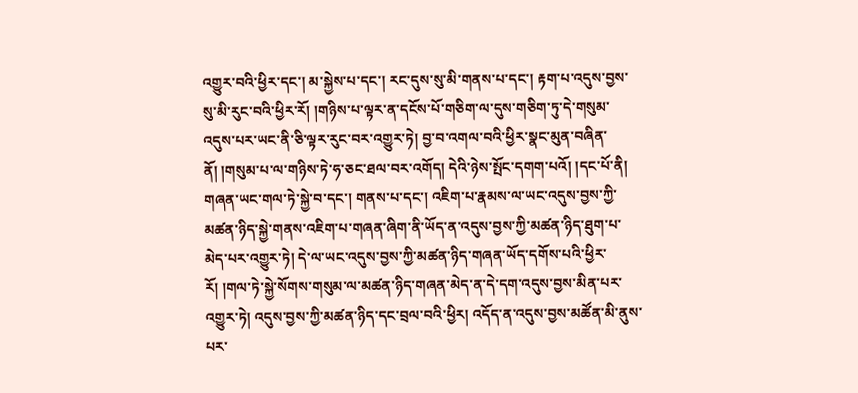འགྱུར་བའི་ཕྱིར་དང་། མ་སྐྱེས་པ་དང་། རང་དུས་སུ་མི་གནས་པ་དང་། རྟག་པ་འདུས་བྱས་སུ་མི་རུང་བའི་ཕྱིར་རོ། །གཉིས་པ་ལྟར་ན་དངོས་པོ་གཅིག་ལ་དུས་གཅིག་ཏུ་དེ་གསུམ་འདུས་པར་ཡང་ནི་ཅི་ལྟར་རུང་བར་འགྱུར་ཏེ། བྱ་བ་འགལ་བའི་ཕྱིར་སྣང་མུན་བཞིན་ནོ། །གསུམ་པ་ལ་གཉིས་ཏེ་ཧ་ཅང་ཐལ་བར་འགོད། དེའི་ཉེས་སྤོང་དགག་པའོ། །དང་པོ་ནི། གཞན་ཡང་གལ་ཏེ་སྐྱེ་བ་དང་། གནས་པ་དང་། འཇིག་པ་རྣམས་ལ་ཡང་འདུས་བྱས་ཀྱི་མཚན་ཉིད་སྐྱེ་གནས་འཇིག་པ་གཞན་ཞིག་ནི་ཡོད་ན་འདུས་བྱས་ཀྱི་མཚན་ཉིད་ཐུག་པ་མེད་པར་འགྱུར་ཏེ། དེ་ལ་ཡང་འདུས་བྱས་ཀྱི་མཚན་ཉིད་གཞན་ཡོད་དགོས་པའི་ཕྱིར་རོ། །གལ་ཏེ་སྐྱེ་སོགས་གསུམ་ལ་མཚན་ཉིད་གཞན་མེད་ན་དེ་དག་འདུས་བྱས་མིན་པར་འགྱུར་ཏེ། འདུས་བྱས་ཀྱི་མཚན་ཉིད་དང་བྲལ་བའི་ཕྱིར། འདོད་ན་འདུས་བྱས་མཚོན་མི་ནུས་པར་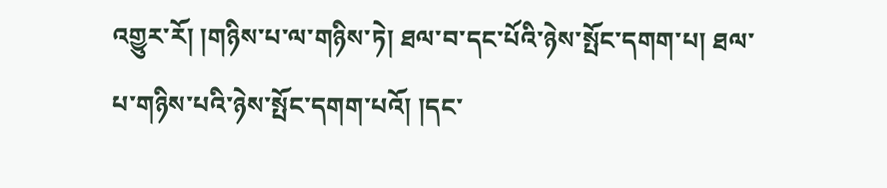འགྱུར་རོ། །གཉིས་པ་ལ་གཉིས་ཏེ། ཐལ་བ་དང་པོའི་ཉེས་སྤོང་དགག་པ། ཐལ་པ་གཉིས་པའི་ཉེས་སྤོང་དགག་པའོ། །དང་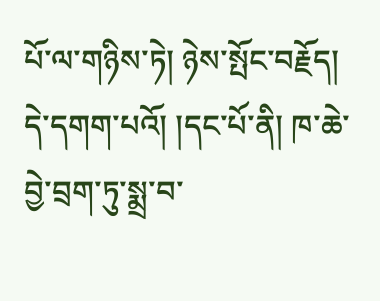པོ་ལ་གཉིས་ཏེ། ཉེས་སྤོང་བརྗོད། དེ་དགག་པའོ། །དང་པོ་ནི། ཁ་ཆེ་བྱེ་བྲག་ཏུ་སྨྲ་བ་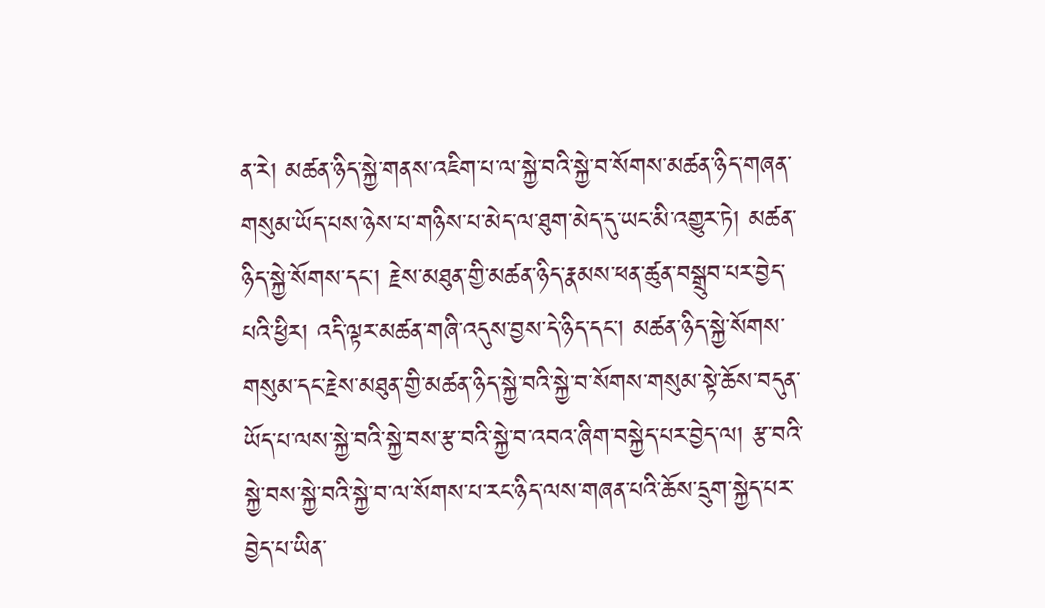ན་རེ། མཚན་ཉིད་སྐྱེ་གནས་འཇིག་པ་ལ་སྐྱེ་བའི་སྐྱེ་བ་སོགས་མཚན་ཉིད་གཞན་གསུམ་ཡོད་པས་ཉེས་པ་གཉིས་པ་མེད་ལ་ཐུག་མེད་དུ་ཡང་མི་འགྱུར་ཏེ། མཚན་ཉིད་སྐྱེ་སོགས་དང་། རྗེས་མཐུན་གྱི་མཚན་ཉིད་རྣམས་ཕན་ཚུན་བསྒྲུབ་པར་བྱེད་པའི་ཕྱིར། འདི་ལྟར་མཚན་གཞི་འདུས་བྱས་དེ་ཉིད་དང་། མཚན་ཉིད་སྐྱེ་སོགས་གསུམ་དང་རྗེས་མཐུན་གྱི་མཚན་ཉིད་སྐྱེ་བའི་སྐྱེ་བ་སོགས་གསུམ་སྟེ་ཆོས་བདུན་ཡོད་པ་ལས་སྐྱེ་བའི་སྐྱེ་བས་རྩ་བའི་སྐྱེ་བ་འབའ་ཞིག་བསྐྱེད་པར་བྱེད་ལ། རྩ་བའི་སྐྱེ་བས་སྐྱེ་བའི་སྐྱེ་བ་ལ་སོགས་པ་རང་ཉིད་ལས་གཞན་པའི་ཆོས་དྲུག་སྐྱེད་པར་བྱེད་པ་ཡིན་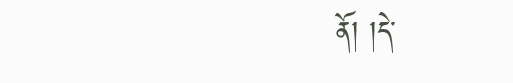ནོ། །དེ་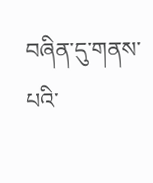བཞིན་དུ་གནས་པའི་